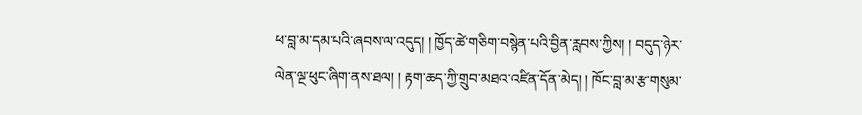ཕ་བླ་མ་དམ་པའི་ཞབས་ལ་འདུད། ། ཁྱོད་ཚེ་གཅིག་བསྙེན་པའི་བྱིན་རླབས་ཀྱིས། ། བདུད་ཉེར་ལེན་ལྔ་ཕུང་ཞིག་ནས་ཐལ། ། རྟག་ཆད་ཀྱི་གྲུབ་མཐའ་འཛིན་དོན་མེད། ། ཁོང་བླ་མ་རྩ་གསུམ་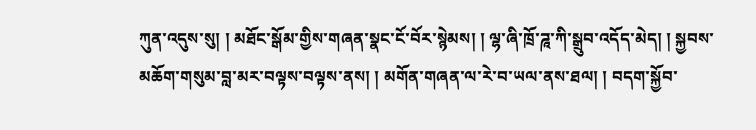ཀུན་འདུས་སུ། ། མཐོང་སྒོམ་གྱིས་གཞན་སྣང་ངོ་བོར་སྙེམས། ། ལྷ་ཞི་ཁྲོ་ཌཱ་ཀི་སྒྲུབ་འདོད་མེད། ། སྐྱབས་མཆོག་གསུམ་བླ་མར་བལྟས་བལྟས་ནས། ། མགོན་གཞན་ལ་རེ་བ་ཡལ་ནས་ཐལ། ། བདག་སྐྱོབ་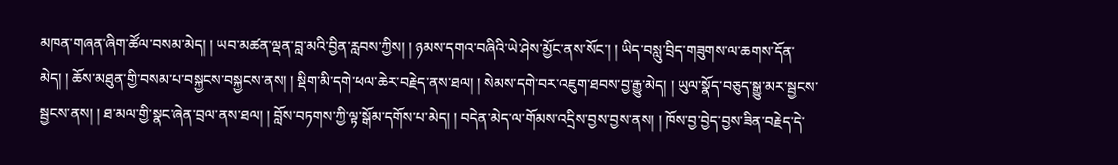མཁན་གཞན་ཞིག་ཚོལ་བསམ་མེད། ། ཡབ་མཚན་ལྡན་བླ་མའི་བྱིན་རླབས་ཀྱིས། ། ཉམས་དགའ་བཞིའི་ཡེ་ཤེས་མྱོང་ནས་སོང་། ། ཡིད་བསླུ་བྲིད་གཟུགས་ལ་ཆགས་དོན་མེད། ། ཆོས་མཐུན་གྱི་བསམ་པ་བསྐྱངས་བསྐྱངས་ནས། ། སྡིག་མི་དགེ་ཕལ་ཆེར་བརྗེད་ནས་ཐལ། ། སེམས་དགེ་བར་འཇུག་ཐབས་བྱ་རྒྱུ་མེད། ། ཡུལ་སྣོད་བཅུད་སྒྱུ་མར་སྦྱངས་སྦྱངས་ནས། ། ཐ་མལ་གྱི་སྣང་ཞེན་བྲལ་ནས་ཐལ། ། བློས་བཏགས་ཀྱི་ལྟ་སྒོམ་དགོས་པ་མེད། ། བདེན་མེད་ལ་གོམས་འདྲིས་བྱས་བྱས་ནས། ། ཁོས་བྱ་བྱེད་བྱས་ཟིན་བརྗེད་དེ་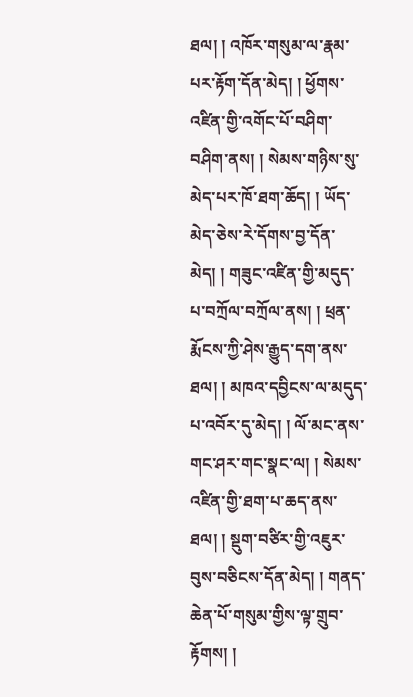ཐལ། ། འཁོར་གསུམ་ལ་རྣམ་པར་རྟོག་དོན་མེད། ། ཕྱོགས་འཛིན་གྱི་འགོང་པོ་བཤིག་བཤིག་ནས། ། སེམས་གཉིས་སུ་མེད་པར་ཁོ་ཐག་ཆོད། ། ཡོད་མེད་ཅེས་རེ་དོགས་བྱ་དོན་མེད། ། གཟུང་འཛིན་གྱི་མདུད་པ་བཀྲོལ་བཀྲོལ་ནས། ། ཕྲན་རྨོངས་ཀྱི་ཤེས་རྒྱུད་དག་ནས་ཐལ། ། མཁའ་དབྱིངས་ལ་མདུད་པ་འབོར་དུ་མེད། ། ལོ་མང་ནས་གང་ཤར་གང་སྣང་ལ། ། སེམས་འཛིན་གྱི་ཐག་པ་ཆད་ནས་ཐལ། ། སྡུག་བཙིར་གྱི་འཇུར་བུས་བཅིངས་དོན་མེད། ། གནད་ཆེན་པོ་གསུམ་གྱིས་ལྟ་གྲུབ་རྟོགས། །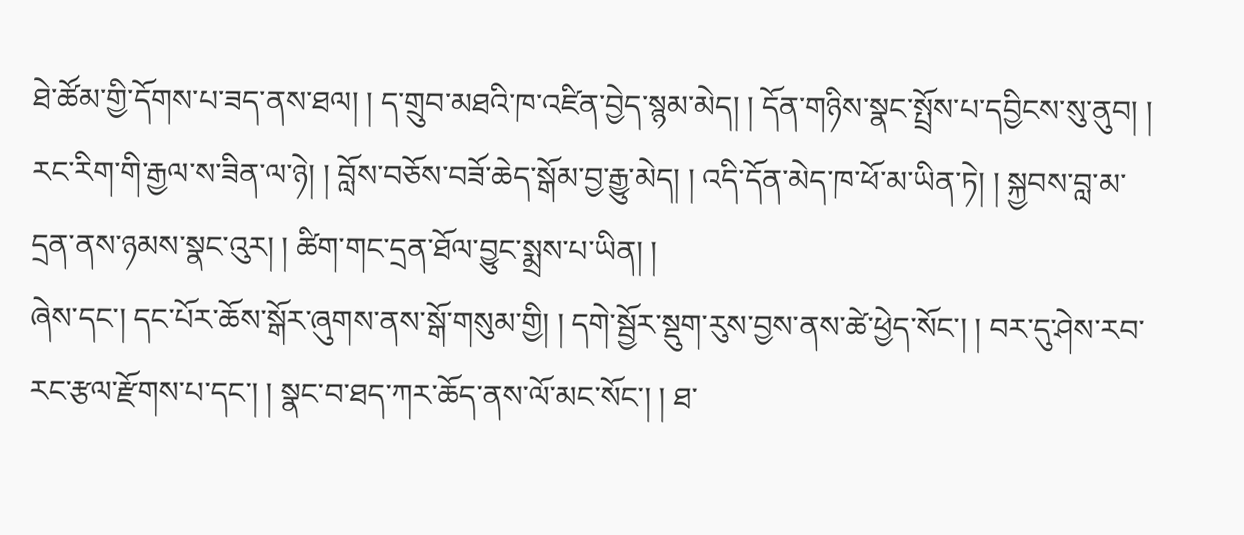ཐེ་ཚོམ་གྱི་དོགས་པ་ཟད་ནས་ཐལ། ། ད་གྲུབ་མཐའི་ཁ་འཛིན་བྱེད་སྙམ་མེད། ། དོན་གཉིས་སྣང་སྤྲོས་པ་དབྱིངས་སུ་ནུབ། ། རང་རིག་གི་རྒྱལ་ས་ཟིན་ལ་ཉེ། ། བློས་བཅོས་བཟོ་ཆེད་སྒོམ་བྱ་རྒྱུ་མེད། ། འདི་དོན་མེད་ཁ་ཕོ་མ་ཡིན་ཏེ། ། སྐྱབས་བླ་མ་དྲན་ནས་ཉམས་སྣང་འུར། ། ཚིག་གང་དྲན་ཐོལ་བྱུང་སྨྲས་པ་ཡིན། །
ཞེས་དང་། དང་པོར་ཆོས་སྒོར་ཞུགས་ནས་སྒོ་གསུམ་གྱི། ། དགེ་སྦྱོར་སྡུག་རུས་བྱས་ནས་ཚེ་ཕྱེད་སོང་། ། བར་དུ་ཤེས་རབ་རང་རྩལ་རྫོགས་པ་དང་། ། སྣང་བ་ཐད་ཀར་ཆོད་ནས་ལོ་མང་སོང་། ། ཐ་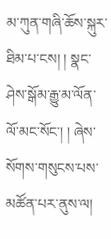མ་ཀུན་གཞི་ཆོས་སྐུར་ཐིམ་པ་ངས། ། སྣང་ཤེས་སྒོམ་རྒྱུ་མ་ལོན་ལོ་མང་སོང་། ། ཞེས་སོགས་གསུངས་པས་མཚོན་པར་ནུས་ལ།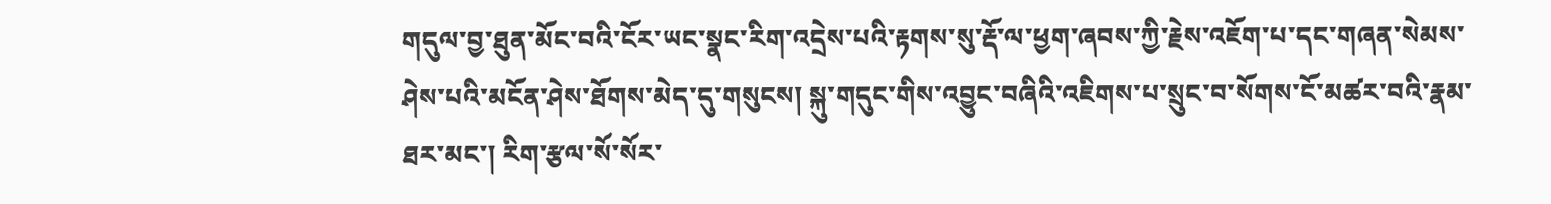གདུལ་བྱ་ཐུན་མོང་བའི་ངོར་ཡང་སྣང་རིག་འདྲེས་པའི་རྟགས་སུ་རྡོ་ལ་ཕྱག་ཞབས་ཀྱི་རྗེས་འཇོག་པ་དང་གཞན་སེམས་ཤེས་པའི་མངོན་ཤེས་ཐོགས་མེད་དུ་གསུངས། སྐུ་གདུང་གིས་འབྱུང་བཞིའི་འཇིགས་པ་སྲུང་བ་སོགས་ངོ་མཚར་བའི་རྣམ་ཐར་མང་། རིག་རྩལ་སོ་སོར་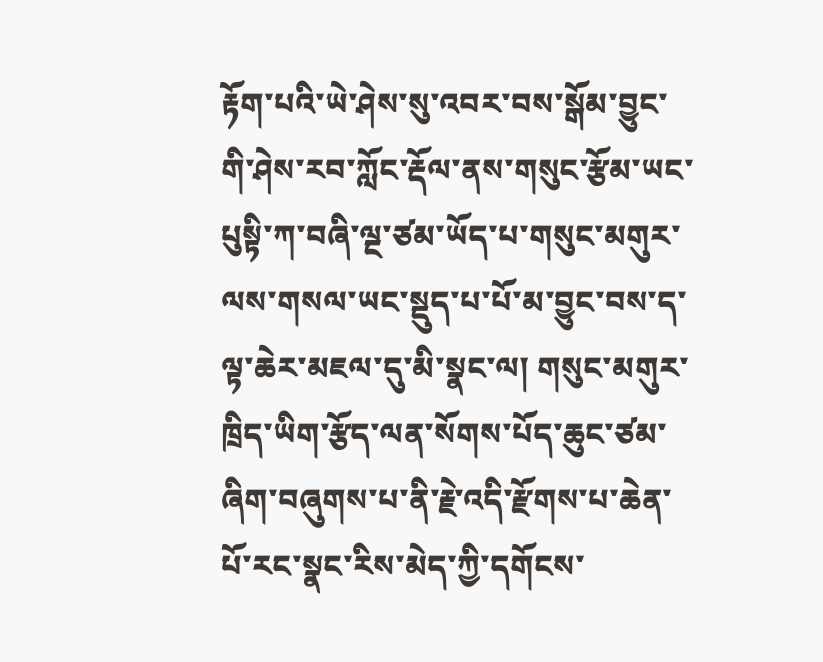རྟོག་པའི་ཡེ་ཤེས་སུ་འབར་བས་སྒོམ་བྱུང་གི་ཤེས་རབ་ཀློང་རྡོལ་ནས་གསུང་རྩོམ་ཡང་པུསྟི་ཀ་བཞི་ལྔ་ཙམ་ཡོད་པ་གསུང་མགུར་ལས་གསལ་ཡང་སྡུད་པ་པོ་མ་བྱུང་བས་ད་ལྟ་ཆེར་མཇལ་དུ་མི་སྣང་ལ། གསུང་མགུར་ཁྲིད་ཡིག་རྩོད་ལན་སོགས་པོད་ཆུང་ཙམ་ཞིག་བཞུགས་པ་ནི་རྗེ་འདི་རྫོགས་པ་ཆེན་པོ་རང་སྣང་རིས་མེད་ཀྱི་དགོངས་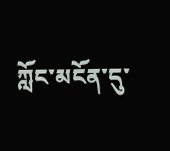ཀློང་མངོན་དུ་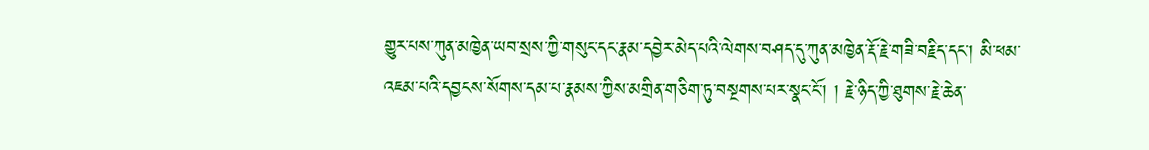གྱུར་པས་ཀུན་མཁྱེན་ཡབ་སྲས་ཀྱི་གསུང་དང་རྣམ་དབྱེར་མེད་པའི་ལེགས་བཤད་དུ་ཀུན་མཁྱེན་རྡོ་རྗེ་གཟི་བརྗིད་དང་། མི་ཕམ་འཇམ་པའི་དབྱངས་སོགས་དམ་པ་རྣམས་ཀྱིས་མགྲིན་གཅིག་ཏུ་བསྔགས་པར་སྣང་ངོ་། ། རྗེ་ཉིད་ཀྱི་ཐུགས་རྗེ་ཆེན་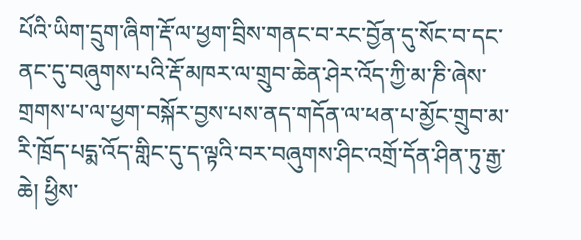པོའི་ཡིག་དྲུག་ཞིག་རྡོ་ལ་ཕྱག་བྲིས་གནང་བ་རང་བྱོན་དུ་སོང་བ་དང་ནང་དུ་བཞུགས་པའི་རྡོ་མཁར་ལ་གྲུབ་ཆེན་ཤེར་འོད་ཀྱི་མ་ཎི་ཞེས་གྲགས་པ་ལ་ཕྱག་བསྐོར་བྱས་པས་ནད་གདོན་ལ་ཕན་པ་མྱོང་གྲུབ་མ་རི་ཁྲོད་པདྨ་འོད་གླིང་དུ་ད་ལྟའི་བར་བཞུགས་ཤིང་འགྲོ་དོན་ཤིན་ཏུ་རྒྱ་ཆེ། ཕྱིས་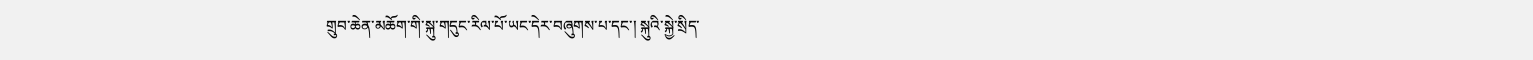གྲུབ་ཆེན་མཆོག་གི་སྐུ་གདུང་རིལ་པོ་ཡང་དེར་བཞུགས་པ་དང་། སྐུའི་སྐྱེ་སྲིད་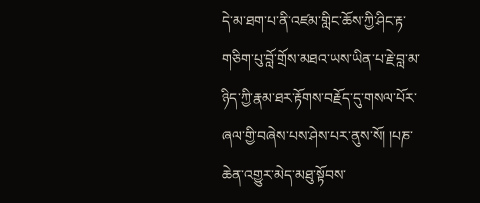དེ་མ་ཐག་པ་ནི་འཛམ་གླིང་ཆོས་ཀྱི་ཤིང་རྟ་གཅིག་པུ་བློ་གྲོས་མཐའ་ཡས་ཡིན་པ་རྗེ་བླ་མ་ཉིད་ཀྱི་རྣམ་ཐར་རྟོགས་བརྗོད་དུ་གསལ་པོར་ཞལ་གྱི་བཞེས་པས་ཤེས་པར་ནུས་སོ། །པཎ་ཆེན་འགྱུར་མེད་མཐུ་སྟོབས་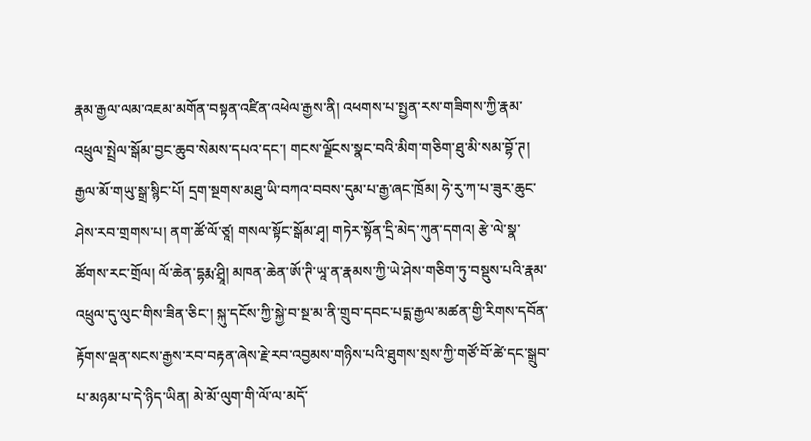རྣམ་རྒྱལ་ལམ་འཇམ་མགོན་བསྟན་འཛིན་འཕེལ་རྒྱས་ནི། འཕགས་པ་སྤྱན་རས་གཟིགས་ཀྱི་རྣམ་འཕྲུལ་སྤྲེལ་སྒོམ་བྱང་ཆུབ་སེམས་དཔའ་དང་། གངས་ལྗོངས་སྣང་བའི་མིག་གཅིག་ཐུ་མི་སམ་བྷོ་ཊ། རྒྱལ་མོ་གཡུ་སྒྲ་སྙིང་པོ། དྲག་སྔགས་མཐུ་ཡི་བཀའ་བབས་དུམ་པ་རྒྱ་ཞང་ཁྲོམ། ཧེ་རུ་ཀ་པ་ཟུར་ཆུང་ཤེས་རབ་གྲགས་པ། ནག་ཚོ་ལོ་ཙཱ། གསལ་སྟོང་སྒོམ་ཤྭ། གཏེར་སྟོན་དྲི་མེད་ཀུན་དགའ། རྩེ་ལེ་སྣ་ཚོགས་རང་གྲོལ། ལོ་ཆེན་དྷརྨ་ཤྲཱི། མཁན་ཆེན་ཨོ་ཊི་ཡཱ་ན་རྣམས་ཀྱི་ཡེ་ཤེས་གཅིག་ཏུ་བསྡུས་པའི་རྣམ་འཕྲུལ་དུ་ལུང་གིས་ཟིན་ཅིང་། སྐུ་དངོས་ཀྱི་སྐྱེ་བ་སྔ་མ་ནི་གྲུབ་དབང་པདྨ་རྒྱལ་མཚན་གྱི་རིགས་དབོན་རྟོགས་ལྡན་སངས་རྒྱས་རབ་བརྟན་ཞེས་རྗེ་རབ་འབྱམས་གཉིས་པའི་ཐུགས་སྲས་ཀྱི་གཙོ་བོ་ཚེ་དང་སྒྲུབ་པ་མཉམ་པ་དེ་ཉིད་ཡིན། མེ་མོ་ལུག་གི་ལོ་ལ་མདོ་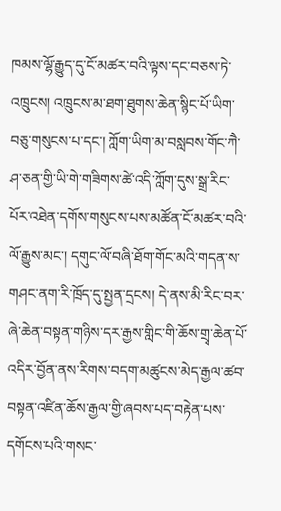ཁམས་ལྷོ་རྒྱུད་དུ་ངོ་མཚར་བའི་ལྟས་དང་བཅས་ཏེ་འཁྲུངས། འཁྲུངས་མ་ཐག་ཐུགས་ཆེན་སྙིང་པོ་ཡིག་བཅུ་གསུངས་པ་དང་། ཀློག་ཡིག་མ་བསླབས་གོང་ཀཻ་ཤ་ཅན་གྱི་ཡི་གེ་གཟིགས་ཚེ་འདི་ཀློག་དུས་སྒྲ་རིང་པོར་འཐེན་དགོས་གསུངས་པས་མཚོན་ངོ་མཚར་བའི་ལོ་རྒྱུས་མང་། དགུང་ལོ་བཞི་ཐོག་གོང་མའི་གདན་ས་གཤང་ནག་རི་ཁྲོད་དུ་སྤྱན་དྲངས། དེ་ནས་མི་རིང་བར་ཞེ་ཆེན་བསྟན་གཉིས་དར་རྒྱས་གླིང་གི་ཆོས་གྲྭ་ཆེན་པོ་འདིར་བྱོན་ནས་རིགས་བདག་མཚུངས་མེད་རྒྱལ་ཚབ་བསྟན་འཛིན་ཆོས་རྒྱལ་གྱི་ཞབས་པད་བརྟེན་པས་དགོངས་པའི་གསང་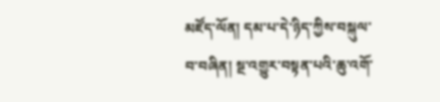མཛོད་ལོན། དམ་པ་དེ་ཉིད་ཀྱིས་བསྐུལ་བ་བཞིན། སྔ་འགྱུར་བསྟན་པའི་ཆུ་འགོ་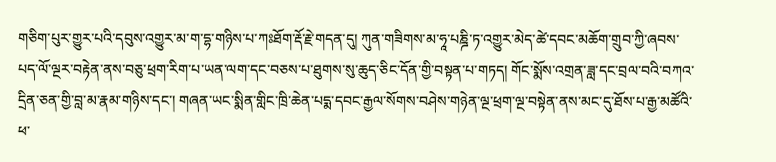གཅིག་པུར་གྱུར་པའི་དབུས་འགྱུར་མ་ག་དྷ་གཉིས་པ་ཀཿཐོག་རྡོ་རྗེ་གདན་དུ། ཀུན་གཟིགས་མ་ཧཱ་པཎྜི་ཏ་འགྱུར་མེད་ཚེ་དབང་མཆོག་གྲུབ་ཀྱི་ཞབས་པད་ལོ་ལྔར་བརྟེན་ནས་བཅུ་ཕྲག་རིག་པ་ཡན་ལག་དང་བཅས་པ་ཐུགས་སུ་ཆུད་ཅིང་དོན་གྱི་བསྟན་པ་གཏད། གོང་སྨོས་འགྲན་ཟླ་དང་བྲལ་བའི་བཀའ་དྲིན་ཅན་གྱི་བླ་མ་རྣམ་གཉིས་དང་། གཞན་ཡང་སྨིན་གླིང་ཁྲི་ཆེན་པདྨ་དབང་རྒྱལ་སོགས་བཤེས་གཉེན་ལྔ་ཕྲག་ལྔ་བསྟེན་ནས་མང་དུ་ཐོས་པ་རྒྱ་མཚོའི་ཕ་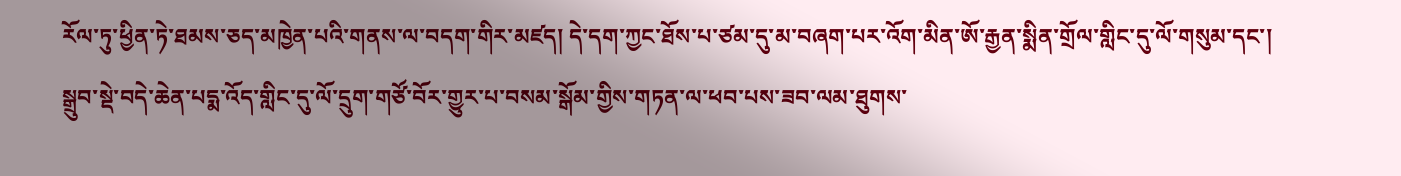རོལ་ཏུ་ཕྱིན་ཏེ་ཐམས་ཅད་མཁྱེན་པའི་གནས་ལ་བདག་གིར་མཛད། དེ་དག་ཀྱང་ཐོས་པ་ཙམ་དུ་མ་བཞག་པར་འོག་མིན་ཨོ་རྒྱན་སྨིན་གྲོལ་གླིང་དུ་ལོ་གསུམ་དང་། སྒྲུབ་སྡེ་བདེ་ཆེན་པདྨ་འོད་གླིང་དུ་ལོ་དྲུག་གཙོ་བོར་གྱུར་པ་བསམ་སྒོམ་གྱིས་གཏན་ལ་ཕབ་པས་ཟབ་ལམ་ཐུགས་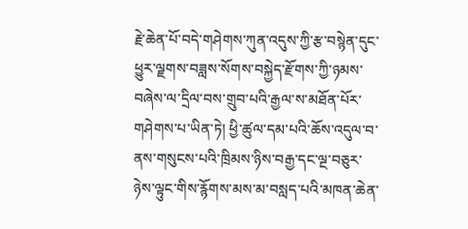རྗེ་ཆེན་པོ་བདེ་གཤེགས་ཀུན་འདུས་ཀྱི་རྩ་བསྙེན་དུང་ཕྱུར་ལྗགས་བཟླས་སོགས་བསྐྱེད་རྫོགས་ཀྱི་ཉམས་བཞེས་ལ་དྲིལ་བས་གྲུབ་པའི་རྒྱལ་ས་མཐོན་པོར་གཤེགས་པ་ཡིན་ཏེ། ཕྱི་ཚུལ་དམ་པའི་ཆོས་འདུལ་བ་ནས་གསུངས་པའི་ཁྲིམས་ཉིས་བརྒྱ་དང་ལྔ་བཅུར་ཉེས་ལྟུང་གིས་རྙོགས་མས་མ་བསླད་པའི་མཁན་ཆེན་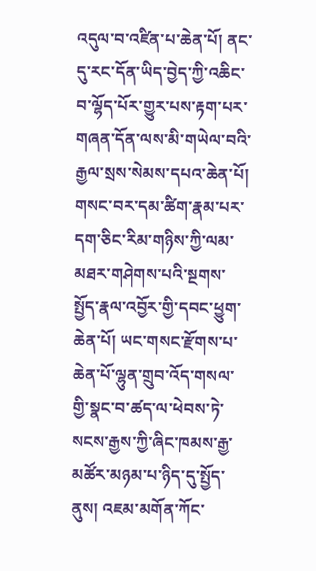འདུལ་བ་འཛིན་པ་ཆེན་པོ། ནང་དུ་རང་དོན་ཡིད་བྱེད་ཀྱི་འཆིང་བ་ལྷོད་པོར་གྱུར་པས་རྟག་པར་གཞན་དོན་ལས་མི་གཡེལ་བའི་རྒྱལ་སྲས་སེམས་དཔའ་ཆེན་པོ། གསང་བར་དམ་ཚིག་རྣམ་པར་དག་ཅིང་རིམ་གཉིས་ཀྱི་ལམ་མཐར་གཤེགས་པའི་སྔགས་སྤྱོད་རྣལ་འབྱོར་གྱི་དབང་ཕྱུག་ཆེན་པོ། ཡང་གསང་རྫོགས་པ་ཆེན་པོ་ལྷུན་གྲུབ་འོད་གསལ་གྱི་སྣང་བ་ཚད་ལ་ཕེབས་ཏེ་སངས་རྒྱས་ཀྱི་ཞིང་ཁམས་རྒྱ་མཚོར་མཉམ་པ་ཉིད་དུ་སྤྱོད་ནུས། འཇམ་མགོན་ཀོང་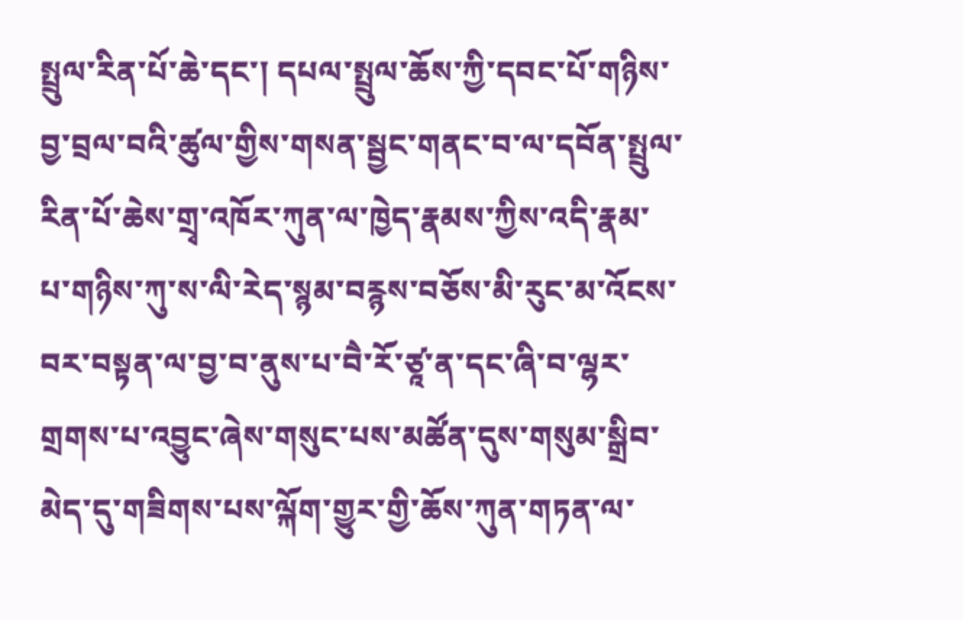སྤྲུལ་རིན་པོ་ཆེ་དང་། དཔལ་སྤྲུལ་ཆོས་ཀྱི་དབང་པོ་གཉིས་བྱ་བྲལ་བའི་ཚུལ་གྱིས་གསན་སྦྱང་གནང་བ་ལ་དབོན་སྤྲུལ་རིན་པོ་ཆེས་གྲྭ་འཁོར་ཀུན་ལ་ཁྱེད་རྣམས་ཀྱིས་འདི་རྣམ་པ་གཉིས་ཀུ་ས་ལི་རེད་སྙམ་བརྙས་བཅོས་མི་རུང་མ་འོངས་བར་བསྟན་ལ་བྱ་བ་ནུས་པ་བཻ་རོ་ཙཱ་ན་དང་ཞི་བ་ལྷར་གྲགས་པ་འབྱུང་ཞེས་གསུང་པས་མཚོན་དུས་གསུམ་སྒྲིབ་མེད་དུ་གཟིགས་པས་ལྐོག་གྱུར་གྱི་ཆོས་ཀུན་གཏན་ལ་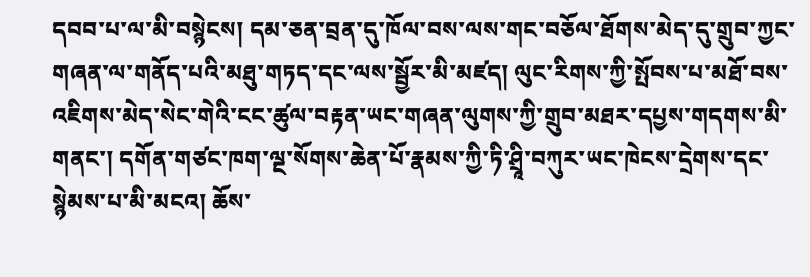དབབ་པ་ལ་མི་བསྙེངས། དམ་ཅན་བྲན་དུ་ཁོལ་བས་ལས་གང་བཅོལ་ཐོགས་མེད་དུ་གྲུབ་ཀྱང་གཞན་ལ་གནོད་པའི་མཐུ་གཏད་དང་ལས་སྦྱོར་མི་མཛད། ལུང་རིགས་ཀྱི་སྤོབས་པ་མཐོ་བས་འཇིགས་མེད་སེང་གེའི་ངང་ཚུལ་བརྟན་ཡང་གཞན་ལུགས་ཀྱི་གྲུབ་མཐར་དཔྱས་གདགས་མི་གནང་། དགོན་གཙང་ཁག་ལྔ་སོགས་ཆེན་པོ་རྣམས་ཀྱི་ཏི་ཤྲཱི་བཀུར་ཡང་ཁེངས་དྲེགས་དང་སྙེམས་པ་མི་མངའ། ཆོས་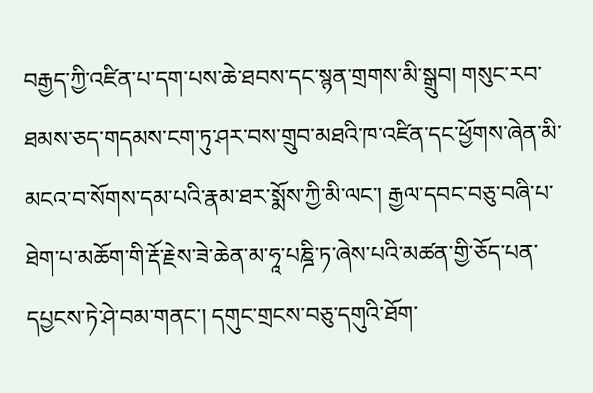བརྒྱད་ཀྱི་འཛིན་པ་དག་པས་ཆེ་ཐབས་དང་སྙན་གྲགས་མི་སྒྲུབ། གསུང་རབ་ཐམས་ཅད་གདམས་ངག་ཏུ་ཤར་བས་གྲུབ་མཐའི་ཁ་འཛིན་དང་ཕྱོགས་ཞེན་མི་མངའ་བ་སོགས་དམ་པའི་རྣམ་ཐར་སྨོས་ཀྱི་མི་ལང་། རྒྱལ་དབང་བཅུ་བཞི་པ་ཐེག་པ་མཆོག་གི་རྡོ་རྗེས་ཟེ་ཆེན་མ་ཧཱ་པཎྜི་ཏ་ཞེས་པའི་མཚན་གྱི་ཅོད་པན་དཔྱངས་ཏེ་ཤེ་བམ་གནང་། དགུང་གྲངས་བཅུ་དགུའི་ཐོག་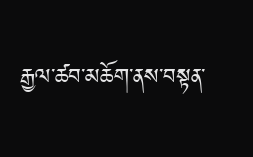རྒྱལ་ཚབ་མཆོག་ནས་བསྟན་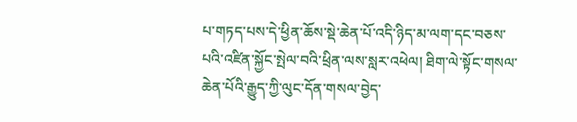པ་གཏད་པས་དེ་ཕྱིན་ཆོས་སྡེ་ཆེན་པོ་འདི་ཉིད་མ་ལག་དང་བཅས་པའི་འཛིན་སྐྱོང་སྤེལ་བའི་ཕྲིན་ལས་སླར་འཕེལ། ཐིག་ལེ་སྟོང་གསལ་ཆེན་པོའི་རྒྱུད་ཀྱི་ལུང་དོན་གསལ་བྱེད་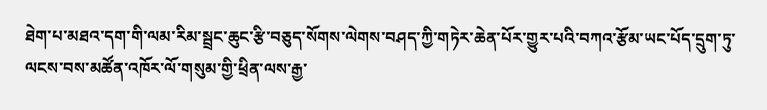ཐེག་པ་མཐའ་དག་གི་ལམ་རིམ་སྦྲང་ཆུང་རྩི་བཅུད་སོགས་ལེགས་བཤད་ཀྱི་གཏེར་ཆེན་པོར་གྱུར་པའི་བཀའ་རྩོམ་ཡང་པོད་དྲུག་ཏུ་ལངས་བས་མཚོན་འཁོར་ལོ་གསུམ་གྱི་ཕྲིན་ལས་རྒྱ་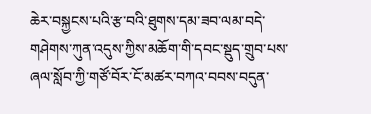ཆེར་བསྐྱངས་པའི་རྩ་བའི་ཐུགས་དམ་ཟབ་ལམ་བདེ་གཤེགས་ཀུན་འདུས་ཀྱིས་མཆོག་གི་དབང་སྡུད་གྲུབ་པས་ཞལ་སློབ་ཀྱི་གཙོ་བོར་ངོ་མཚར་བཀའ་བབས་བདུན་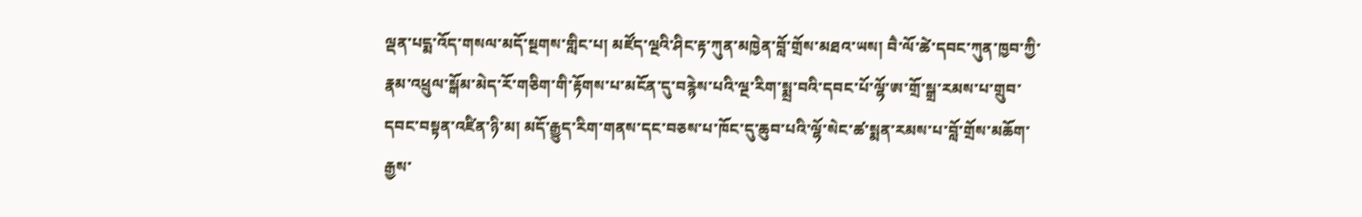ལྡན་པདྨ་འོད་གསལ་མདོ་སྔགས་གླིང་པ། མཛོད་ལྔའི་ཤིང་རྟ་ཀུན་མཁྱེན་བློ་གྲོས་མཐའ་ཡས། བཻ་ལོ་ཚེ་དབང་ཀུན་ཁྱབ་ཀྱི་རྣམ་འཕྲུལ་སྒོམ་མེད་རོ་གཅིག་གི་རྟོགས་པ་མངོན་དུ་བརྙེས་པའི་ལྔ་རིག་སྨྲ་བའི་དབང་པོ་ལྷོ་ཨ་གྲོ་སྒྲ་རམས་པ་གྲུབ་དབང་བསྟན་འཛིན་ཉི་མ། མདོ་རྒྱུད་རིག་གནས་དང་བཅས་པ་ཁོང་དུ་ཆུབ་པའི་ལྷོ་སེང་ཚ་སྨན་རམས་པ་བློ་གྲོས་མཆོག་རྒྱས་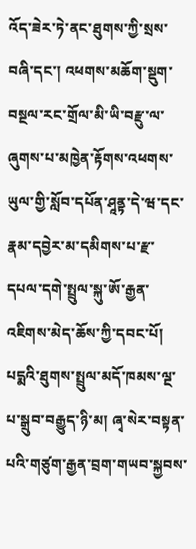འོད་ཟེར་ཏེ་ནང་ཐུགས་ཀྱི་སྲས་བཞི་དང་། འཕགས་མཆོག་སྡུག་བསྔལ་རང་གྲོལ་མི་ཡི་བརྫུ་ལ་ཞུགས་པ་མཁྱེན་རྟོགས་འཕགས་ཡུལ་གྱི་སློབ་དཔོན་ཤཱནྟ་དེ་ཝ་དང་རྣམ་དབྱེར་མ་དམིགས་པ་རྫ་དཔལ་དགེ་སྤྲུལ་སྐུ་ཨོ་རྒྱན་འཇིགས་མེད་ཆོས་ཀྱི་དབང་པོ། པདྨའི་ཐུགས་སྤྲུལ་མདོ་ཁམས་ལྔ་པ་སྒྲུབ་བརྒྱུད་ཉི་མ། ཞྭ་སེར་བསྟན་པའི་གཙུག་རྒྱན་བྲག་གཡབ་སྐྱབས་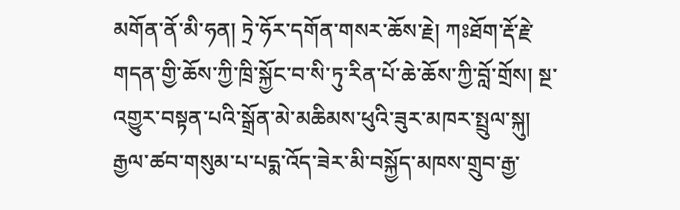མགོན་ནོ་མི་ཧན། ཏྲེ་ཧོར་དགོན་གསར་ཆོས་རྗེ། ཀཿཐོག་རྡོ་རྗེ་གདན་གྱི་ཆོས་ཀྱི་ཁྲི་སྐྱོང་བ་སི་ཏུ་རིན་པོ་ཆེ་ཆོས་ཀྱི་བློ་གྲོས། སྔ་འགྱུར་བསྟན་པའི་སྒྲོན་མེ་མཆིམས་ཕུའི་ཟུར་མཁར་སྤྲུལ་སྐུ། རྒྱལ་ཚབ་གསུམ་པ་པདྨ་འོད་ཟེར་མི་བསྐྱོད་མཁས་གྲུབ་རྒྱ་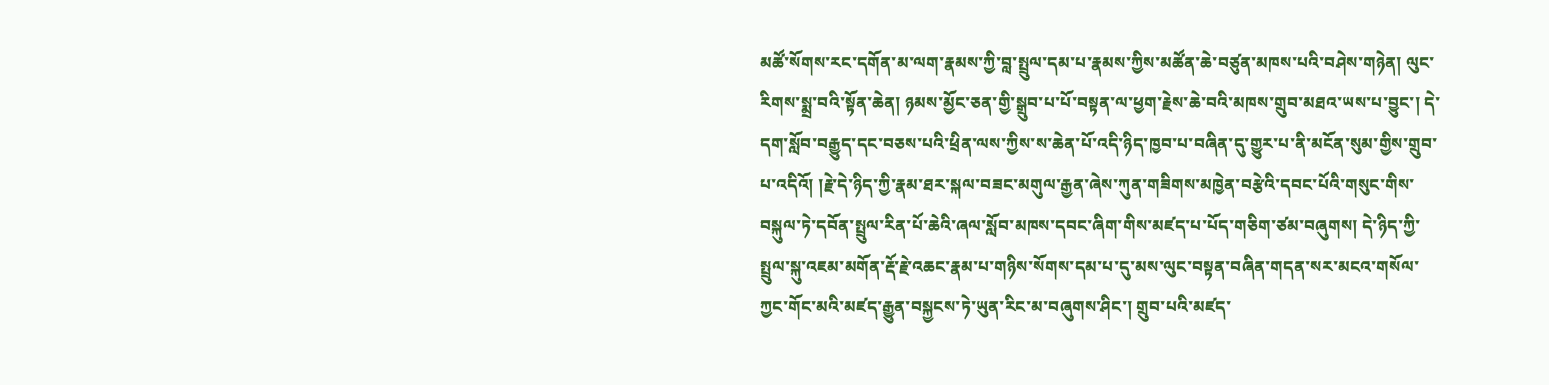མཚོ་སོགས་རང་དགོན་མ་ལག་རྣམས་ཀྱི་བླ་སྤྲུལ་དམ་པ་རྣམས་ཀྱིས་མཚོན་ཆེ་བཙུན་མཁས་པའི་བཤེས་གཉེན། ལུང་རིགས་སྨྲ་བའི་སྟོན་ཆེན། ཉམས་མྱོང་ཅན་གྱི་སྒྲུབ་པ་པོ་བསྟན་ལ་ཕྱག་རྗེས་ཆེ་བའི་མཁས་གྲུབ་མཐའ་ཡས་པ་བྱུང་། དེ་དག་སློབ་བརྒྱུད་དང་བཅས་པའི་ཕྲིན་ལས་ཀྱིས་ས་ཆེན་པོ་འདི་ཉིད་ཁྱབ་པ་བཞིན་དུ་གྱུར་པ་ནི་མངོན་སུམ་གྱིས་གྲུབ་པ་འདིའོ། །རྗེ་དེ་ཉིད་ཀྱི་རྣམ་ཐར་སྐལ་བཟང་མགུལ་རྒྱན་ཞེས་ཀུན་གཟིགས་མཁྱེན་བརྩེའི་དབང་པོའི་གསུང་གིས་བསྐུལ་ཏེ་དབོན་སྤྲུལ་རིན་པོ་ཆེའི་ཞལ་སློབ་མཁས་དབང་ཞིག་གིས་མཛད་པ་པོད་གཅིག་ཙམ་བཞུགས། དེ་ཉིད་ཀྱི་སྤྲུལ་སྐུ་འཇམ་མགོན་རྡོ་རྗེ་འཆང་རྣམ་པ་གཉིས་སོགས་དམ་པ་དུ་མས་ལུང་བསྟན་བཞིན་གདན་སར་མངའ་གསོལ་ཀྱང་གོང་མའི་མཛད་རྒྱུན་བསྐྱངས་ཏེ་ཡུན་རིང་མ་བཞུགས་ཤིང་། གྲུབ་པའི་མཛད་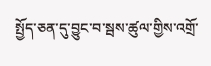སྤྱོད་ཅན་དུ་བྱུང་བ་སྦས་ཚུལ་གྱིས་འགྲོ་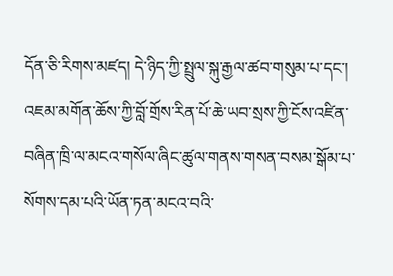དོན་ཅི་རིགས་མཛད། དེ་ཉིད་ཀྱི་སྤྲུལ་སྐུ་རྒྱལ་ཚབ་གསུམ་པ་དང་། འཇམ་མགོན་ཆོས་ཀྱི་བློ་གྲོས་རིན་པོ་ཆེ་ཡབ་སྲས་ཀྱི་ངོས་འཛིན་བཞིན་ཁྲི་ལ་མངའ་གསོལ་ཞིང་ཚུལ་གནས་གསན་བསམ་སྒོམ་པ་སོགས་དམ་པའི་ཡོན་ཏན་མངའ་བའི་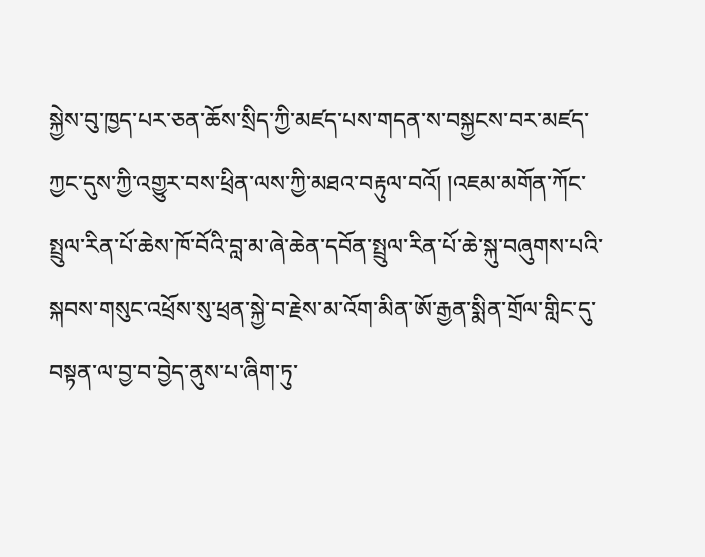སྐྱེས་བུ་ཁྱད་པར་ཅན་ཆོས་སྲིད་ཀྱི་མཛད་པས་གདན་ས་བསྐྱངས་བར་མཛད་ཀྱང་དུས་ཀྱི་འགྱུར་བས་ཕྲིན་ལས་ཀྱི་མཐའ་བརྟུལ་བའོ། །འཇམ་མགོན་ཀོང་སྤྲུལ་རིན་པོ་ཆེས་ཁོ་བོའི་བླ་མ་ཞེ་ཆེན་དབོན་སྤྲུལ་རིན་པོ་ཆེ་སྐུ་བཞུགས་པའི་སྐབས་གསུང་འཕྲོས་སུ་ཕྲན་སྐྱེ་བ་རྗེས་མ་འོག་མིན་ཨོ་རྒྱན་སྨིན་གྲོལ་གླིང་དུ་བསྟན་ལ་བྱ་བ་བྱེད་ནུས་པ་ཞིག་ཏུ་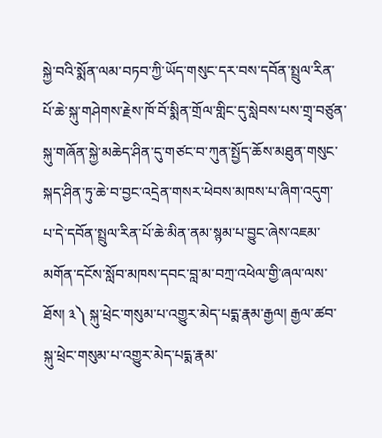སྐྱེ་བའི་སྨོན་ལམ་བཏབ་ཀྱི་ཡོད་གསུང་དར་བས་དབོན་སྤྲུལ་རིན་པོ་ཆེ་སྐུ་གཤེགས་རྗེས་ཁོ་བོ་སྨིན་གྲོལ་གླིང་དུ་སླེབས་པས་གྲྭ་བཙུན་སྐུ་གཞོན་སྐྱེ་མཆེད་ཤིན་དུ་གཙང་བ་ཀུན་སྤྱོད་ཆོས་མཐུན་གསུང་སྐད་ཤིན་ཏུ་ཆེ་བ་བྱང་འདྲེན་གསར་ཕེབས་མཁས་པ་ཞིག་འདུག་པ་དེ་དབོན་སྤྲུལ་རིན་པོ་ཆེ་མིན་ནམ་སྙམ་པ་བྱུང་ཞེས་འཇམ་མགོན་དངོས་སློབ་མཁས་དབང་བླ་མ་བཀྲ་འཕེལ་གྱི་ཞལ་ལས་ཐོས། ༣༽ སྐུ་ཕྲེང་གསུམ་པ་འགྱུར་མེད་པདྨ་རྣམ་རྒྱལ། རྒྱལ་ཚབ་སྐུ་ཕྲེང་གསུམ་པ་འགྱུར་མེད་པདྨ་རྣམ་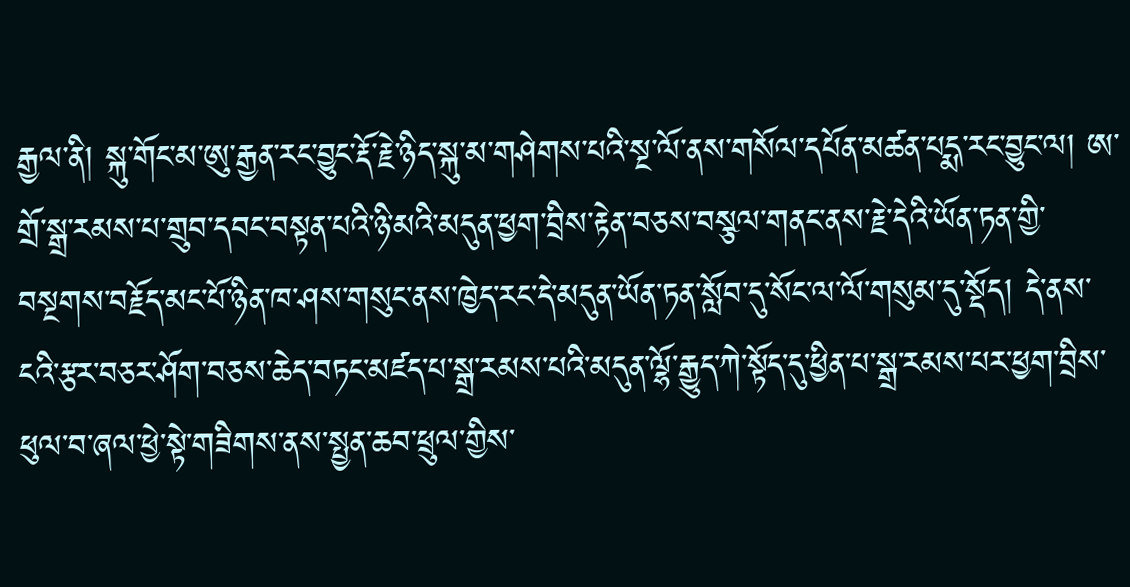རྒྱལ་ནི། སྐུ་གོང་མ་ཨུ་རྒྱན་རང་བྱུང་རྡོ་རྗེ་ཉིད་སྐུ་མ་གཤེགས་པའི་སྔ་ལོ་ནས་གསོལ་དཔོན་མཚན་པདྨ་རང་བྱུང་ལ། ཨ་གྲོ་སྒྲ་རམས་པ་གྲུབ་དབང་བསྟན་པའི་ཉི་མའི་མདུན་ཕྱག་བྲིས་རྟེན་བཅས་བསྩལ་གནང་ནས་རྗེ་དེའི་ཡོན་ཏན་གྱི་བསྔགས་བརྗོད་མང་པོ་ཉིན་ཁ་ཤས་གསུང་ནས་ཁྱེད་རང་དེ་མདུན་ཡོན་ཏན་སློབ་དུ་སོང་ལ་ལོ་གསུམ་དུ་སྡོད། དེ་ནས་ངའི་རྩར་བཅར་ཤོག་བཅས་ཆེད་བཏང་མཛད་པ་སྒྲ་རམས་པའི་མདུན་ལྷོ་རྒྱུད་ཀེ་སྟོད་དུ་ཕྱིན་པ་སྒྲ་རམས་པར་ཕྱག་བྲིས་ཕུལ་བ་ཞལ་ཕྱེ་སྟེ་གཟིགས་ནས་སྤྱན་ཆབ་ཕྲུལ་གྱིས་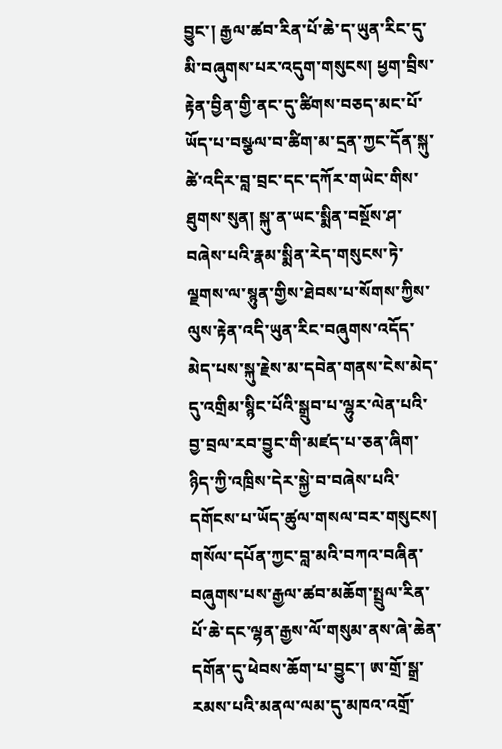བྱུང་། རྒྱལ་ཚབ་རིན་པོ་ཆེ་ད་ཡུན་རིང་དུ་མི་བཞུགས་པར་འདུག་གསུངས། ཕྱག་བྲིས་རྟེན་བྱིན་གྱི་ནང་དུ་ཚིགས་བཅད་མང་པོ་ཡོད་པ་བསྩལ་བ་ཚིག་མ་དྲན་ཀྱང་དོན་སྐུ་ཚེ་འདིར་བླ་བྲང་དང་དཀོར་གཡེང་གིས་ཐུགས་སུན། སྐུ་ན་ཡང་སྨིན་བསྔོས་ཤ་བཞེས་པའི་རྣམ་སྨིན་རེད་གསུངས་ཏེ་ལྗགས་ལ་སྙུན་གྱིས་ཐེབས་པ་སོགས་ཀྱིས་ལུས་རྟེན་འདི་ཡུན་རིང་བཞུགས་འདོད་མེད་པས་སྐུ་རྗེས་མ་དབེན་གནས་ངེས་མེད་དུ་འགྲིམ་སྙིང་པོའི་སྒྲུབ་པ་ལྷུར་ལེན་པའི་བྱ་བྲལ་རབ་བྱུང་གི་མཛད་པ་ཅན་ཞིག་ཉིད་ཀྱི་འཁྲིས་དེར་སྐྱེ་བ་བཞེས་པའི་དགོངས་པ་ཡོད་ཚུལ་གསལ་བར་གསུངས། གསོལ་དཔོན་ཀྱང་བླ་མའི་བཀའ་བཞིན་བཞུགས་པས་རྒྱལ་ཚབ་མཆོག་སྤྲུལ་རིན་པོ་ཆེ་དང་ལྷན་རྒྱས་ལོ་གསུམ་ནས་ཞེ་ཆེན་དགོན་དུ་ཕེབས་ཆོག་པ་བྱུང་། ཨ་གྲོ་སྒྲ་རམས་པའི་མནལ་ལམ་དུ་མཁའ་འགྲོ་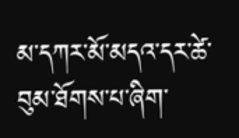མ་དཀར་མོ་མདའ་དར་ཚེ་བུམ་ཐོགས་པ་ཞིག་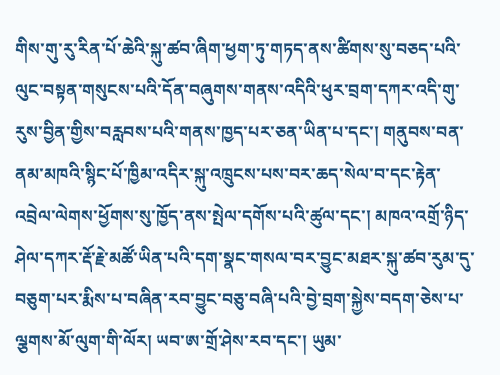གིས་གུ་རུ་རིན་པོ་ཆེའི་སྐུ་ཚབ་ཞིག་ཕྱག་ཏུ་གཏད་ནས་ཚིགས་སུ་བཅད་པའི་ལུང་བསྟན་གསུངས་པའི་དོན་བཞུགས་གནས་འདིའི་ཕུར་བྲག་དཀར་འདི་གུ་རུས་བྱིན་གྱིས་བརླབས་པའི་གནས་ཁྱད་པར་ཅན་ཡིན་པ་དང་། གནུབས་བན་ནམ་མཁའི་སྙིང་པོ་ཁྱིམ་འདིར་སྐུ་འཁྲུངས་པས་བར་ཆད་སེལ་བ་དང་རྟེན་འབྲེལ་ལེགས་ཕྱོགས་སུ་ཁྱོད་ནས་སྤེལ་དགོས་པའི་ཚུལ་དང་། མཁའ་འགྲོ་ཉིད་ཤེལ་དཀར་རྡོ་རྗེ་མཚོ་ཡིན་པའི་དག་སྣང་གསལ་བར་བྱུང་མཐར་སྐུ་ཚབ་རུམ་དུ་བཅུག་པར་རྨིས་པ་བཞིན་རབ་བྱུང་བཅུ་བཞི་པའི་བྱེ་བྲག་སྐྱེས་བདག་ཅེས་པ་ལྕགས་མོ་ལུག་གི་ལོར། ཡབ་ཨ་གྲོ་ཤེས་རབ་དང་། ཡུམ་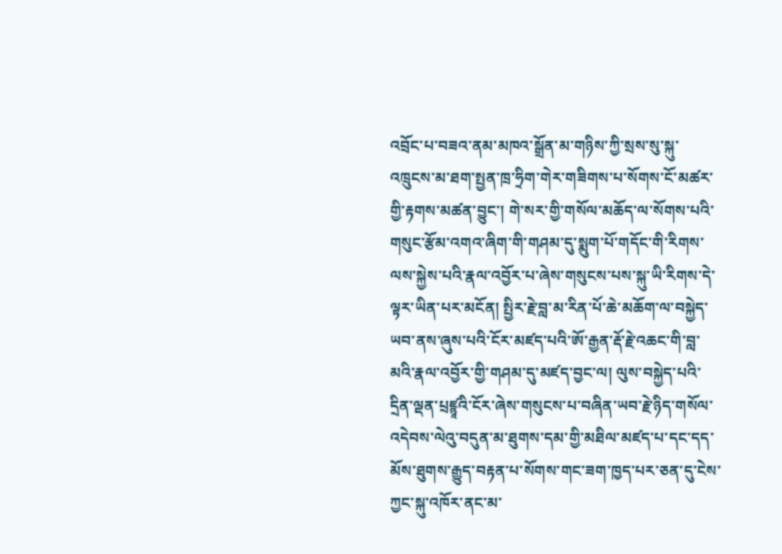འབྲོང་པ་བཟའ་ནམ་མཁའ་སྒྲོན་མ་གཉིས་ཀྱི་སྲས་སུ་སྐུ་འཁྲུངས་མ་ཐག་སྤྱན་ཁྲ་ཧྲིག་གེར་གཟིགས་པ་སོགས་ངོ་མཚར་གྱི་རྟགས་མཚན་བྱུང་། གེ་སར་གྱི་གསོལ་མཆོད་ལ་སོགས་པའི་གསུང་རྩོམ་འགའ་ཞིག་གི་གཤམ་དུ་སྨུག་པོ་གདོང་གི་རིགས་ལས་སྐྱེས་པའི་རྣལ་འབྱོར་པ་ཞེས་གསུངས་པས་སྐུ་ཡི་རིགས་དེ་ལྟར་ཡིན་པར་མངོན། སྤྱིར་རྗེ་བླ་མ་རིན་པོ་ཆེ་མཆོག་ལ་བསྐྱེད་ཡབ་ནས་ཞུས་པའི་ངོར་མཛད་པའི་ཨོ་རྒྱན་རྡོ་རྗེ་འཆང་གི་བླ་མའི་རྣལ་འབྱོར་གྱི་གཤམ་དུ་མཛད་བྱང་ལ། ལུས་བསྐྱེད་པའི་དྲིན་ལྡན་པྲཛྙཱའི་ངོར་ཞེས་གསུངས་པ་བཞིན་ཡབ་རྗེ་ཉིད་གསོལ་འདེབས་ལེའུ་བདུན་མ་ཐུགས་དམ་གྱི་མཐིལ་མཛད་པ་དང་དད་མོས་ཐུགས་རྒྱུད་བརྟན་པ་སོགས་གང་ཟག་ཁྱད་པར་ཅན་དུ་ངེས་ཀྱང་སྐུ་འཁོར་ནང་མ་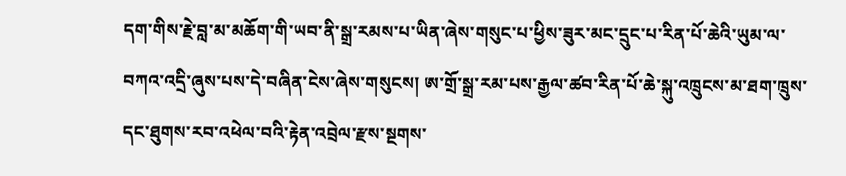དག་གིས་རྗེ་བླ་མ་མཆོག་གི་ཡབ་ནི་སྒྲ་རམས་པ་ཡིན་ཞེས་གསུང་པ་ཕྱིས་ཟུར་མང་དྲུང་པ་རིན་པོ་ཆེའི་ཡུམ་ལ་བཀའ་འདྲི་ཞུས་པས་དེ་བཞིན་ངེས་ཞེས་གསུངས། ཨ་གྲོ་སྒྲ་རམ་པས་རྒྱལ་ཚབ་རིན་པོ་ཆེ་སྐུ་འཁྲུངས་མ་ཐག་ཁྲུས་དང་ཐུགས་རབ་འཕེལ་བའི་རྟེན་འབྲེལ་རྫས་སྔགས་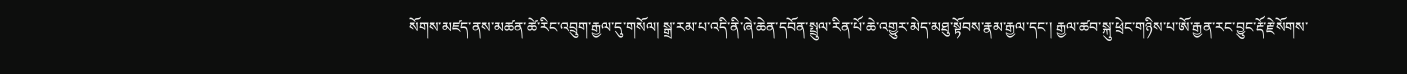སོགས་མཛད་ནས་མཚན་ཚེ་རིང་འབྲུག་རྒྱལ་དུ་གསོལ། སྒྲ་རམ་པ་འདི་ནི་ཞེ་ཆེན་དབོན་སྤྲུལ་རིན་པོ་ཆེ་འགྱུར་མེད་མཐུ་སྟོབས་རྣམ་རྒྱལ་དང་། རྒྱལ་ཚབ་སྐུ་ཕྲེང་གཉིས་པ་ཨོ་རྒྱན་རང་བྱུང་རྡོ་རྗེ་སོགས་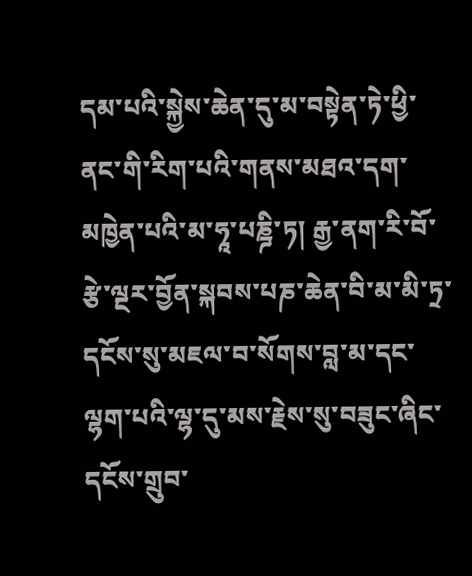དམ་པའི་སྐྱེས་ཆེན་དུ་མ་བསྟེན་ཏེ་ཕྱི་ནང་གི་རིག་པའི་གནས་མཐའ་དག་མཁྱེན་པའི་མ་ཧཱ་པཎྜི་ཏ། རྒྱ་ནག་རི་བོ་རྩེ་ལྔར་བྱོན་སྐབས་པཎ་ཆེན་བི་མ་མི་ཏྲ་དངོས་སུ་མཇལ་བ་སོགས་བླ་མ་དང་ལྷག་པའི་ལྷ་དུ་མས་རྗེས་སུ་བཟུང་ཞིང་དངོས་གྲུབ་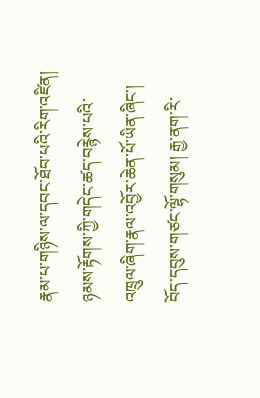རྣམ་པ་གཉིས་ལ་དབང་ཐོབ་པའི་རིག་འཛིན། ཉམས་རྟོགས་ཀྱི་གདེང་ཚད་བརྙེས་པའི་འཁྲུལ་ཞིག་རྣལ་འབྱོར་ཆེན་པོ་ཡིན་ཞིང་། བོད་དབུས་གཙང་ལྷོ་གསུམ། རྒྱ་ནག་རི་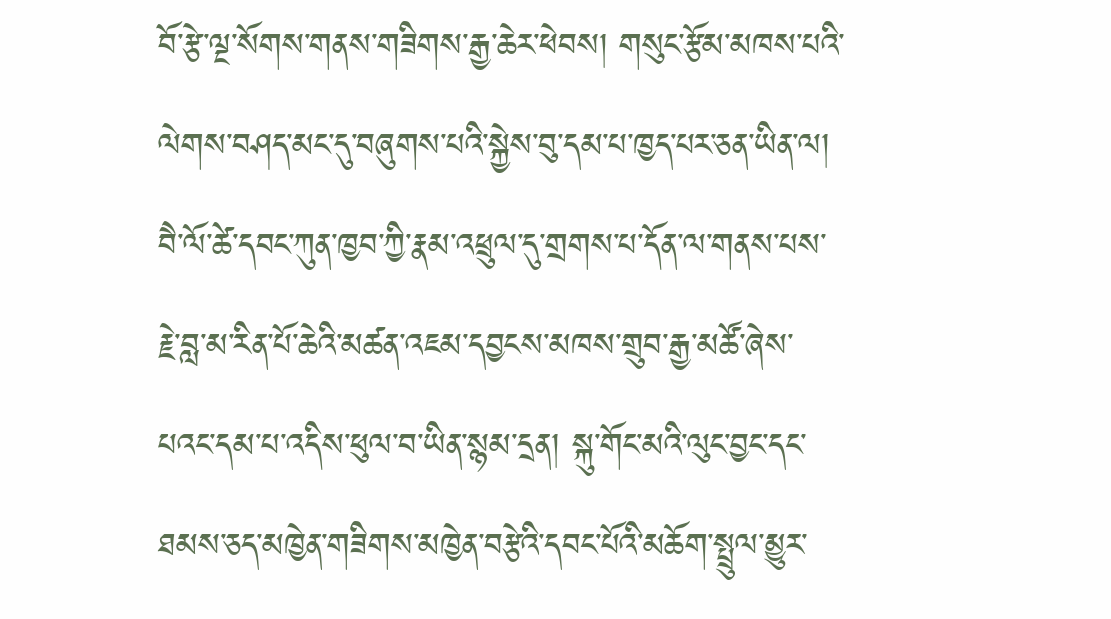བོ་རྩེ་ལྔ་སོགས་གནས་གཟིགས་རྒྱ་ཆེར་ཕེབས། གསུང་རྩོམ་མཁས་པའི་ལེགས་བཤད་མང་དུ་བཞུགས་པའི་སྐྱེས་བུ་དམ་པ་ཁྱད་པར་ཅན་ཡིན་ལ། བཻ་ལོ་ཚེ་དབང་ཀུན་ཁྱབ་ཀྱི་རྣམ་འཕྲུལ་དུ་གྲགས་པ་དོན་ལ་གནས་པས་རྗེ་བླ་མ་རིན་པོ་ཆེའི་མཚན་འཇམ་དབྱངས་མཁས་གྲུབ་རྒྱ་མཚོ་ཞེས་པའང་དམ་པ་འདིས་ཕུལ་བ་ཡིན་སྙམ་དྲན། སྐུ་གོང་མའི་ལུང་བྱང་དང་ཐམས་ཅད་མཁྱེན་གཟིགས་མཁྱེན་བརྩེའི་དབང་པོའི་མཆོག་སྤྲུལ་མྱུར་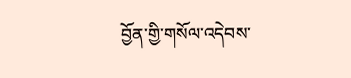བྱོན་གྱི་གསོལ་འདེབས་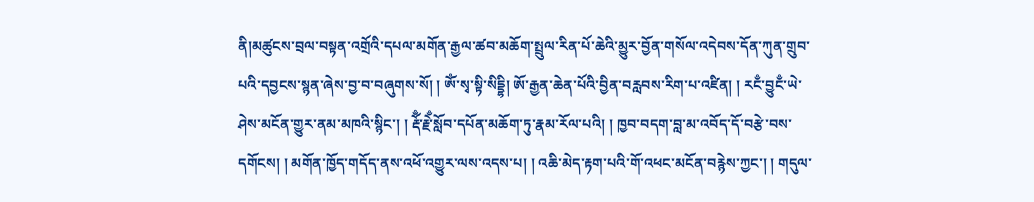ནི།མཚུངས་བྲལ་བསྟན་འགྲོའི་དཔལ་མགོན་རྒྱལ་ཚབ་མཆོག་སྤྲུལ་རིན་པོ་ཆེའི་མྱུར་བྱོན་གསོལ་འདེབས་དོན་ཀུན་གྲུབ་པའི་དབྱངས་སྙན་ཞེས་བྱ་བ་བཞུགས་སོ། ། ཨོཾ་སྭ་སྟི་སིདྡྷི། ཨོ་རྒྱན་ཆེན་པོའི་བྱིན་བརླབས་རིག་པ་འཛིན། ། རངྃ་བྱུངྃ་ཡེ་ཤེས་མངོན་གྱུར་ནམ་མཁའི་སྙིང་། ། རྡོྃ་རྗེྃ་སློབ་དཔོན་མཆོག་ཏུ་རྣམ་རོལ་པའི། ། ཁྱབ་བདག་བླ་མ་འབོད་དོ་བརྩེ་བས་དགོངས། ། མགོན་ཁྱོད་གདོད་ནས་འཕོ་འགྱུར་ལས་འདས་པ། ། འཆི་མེད་རྟག་པའི་གོ་འཕང་མངོན་བརྙེས་ཀྱང་། ། གདུལ་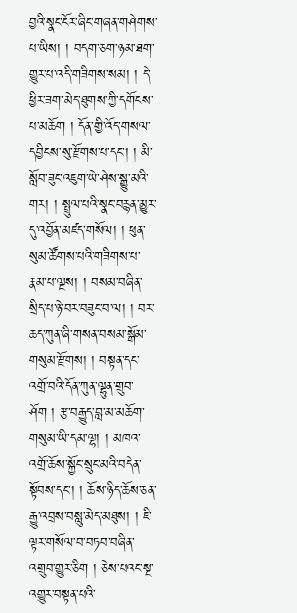བྱའི་སྣང་ངོར་ཞིང་གཞན་གཤེགས་པ་ཡིས། ། བདག་ཅག་ཉམ་ཐག་གྱུར་པ་འདི་གཟིགས་སམ། ། དེ་ཕྱིར་ཟག་མེད་ཐུགས་ཀྱི་དགོངས་པ་མཆོག ། དོན་གྱི་འོད་གསལ་དབྱིངས་སུ་རྫོགས་པ་དང་། ། མི་སློབ་ཟུང་འཇུག་ཡེ་ཤེས་སྒྱུ་མའི་གར། ། སྤྲུལ་པའི་སྣང་བརྙན་མྱུར་དུ་འབྱོན་མཛད་གསོལ། ། ཕུན་སུམ་ཚོགས་པའི་གཟིགས་པ་རྣམ་པ་ལྔས། ། བསམ་བཞིན་སྲིད་པ་ཉེ་བར་བཟུང་བ་ལ། ། བར་ཆད་ཀུན་ཞི་གསན་བསམ་སྒོམ་གསུམ་རྫོགས། ། བསྟན་དང་འགྲོ་བའི་དོན་ཀུན་ལྷུན་གྲུབ་ཤོག ། རྩ་བརྒྱུད་བླ་མ་མཆོག་གསུམ་ཡི་དམ་ལྷ། ། མཁའ་འགྲོ་ཆོས་སྐྱོང་སྲུང་མའི་བདེན་སྟོབས་དང་། ། ཆོས་ཉིད་ཆོས་ཅན་རྒྱུ་འབྲས་བསླུ་མེད་མཐུས། ། ཇི་ལྟར་གསོལ་བ་བཏབ་བཞིན་འགྲུབ་གྱུར་ཅིག ། ཅེས་པའང་སྔ་འགྱུར་བསྟན་པའི་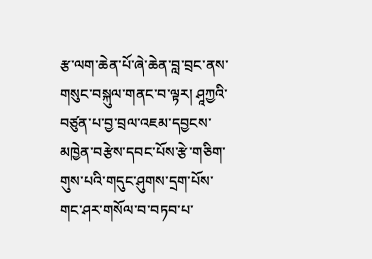རྩ་ལག་ཆེན་པོ་ཞེ་ཆེན་བླ་བྲང་ནས་གསུང་བསྐུལ་གནང་བ་ལྟར། ཤཱཀྱའི་བཙུན་པ་བྱ་བྲལ་འཇམ་དབྱངས་མཁྱེན་བརྩེས་དབང་པོས་རྩེ་གཅིག་གུས་པའི་གདུང་ཤུགས་དྲག་པོས་གང་ཤར་གསོལ་བ་བཏབ་པ་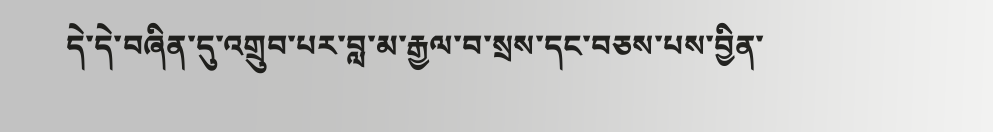དེ་དེ་བཞིན་དུ་འགྲུབ་པར་བླ་མ་རྒྱལ་བ་སྲས་དང་བཅས་པས་བྱིན་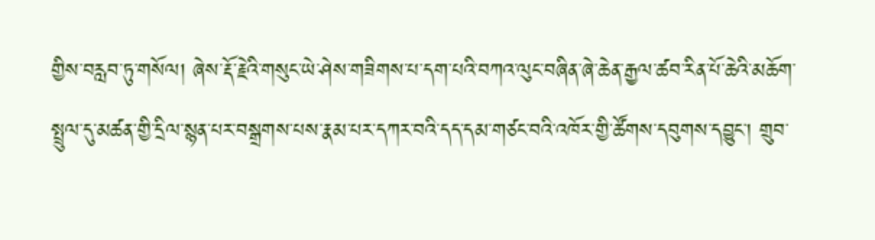གྱིས་བརླབ་ཏུ་གསོལ། ཞེས་རྡོ་རྗེའི་གསུང་ཡེ་ཤེས་གཟིགས་པ་དག་པའི་བཀའ་ལུང་བཞིན་ཞེ་ཆེན་རྒྱལ་ཚབ་རིན་པོ་ཆེའི་མཆོག་སྤྲུལ་དུ་མཚན་གྱི་དྲིལ་སྙན་པར་བསྒྲགས་པས་རྣམ་པར་དཀར་བའི་དད་དམ་གཙང་བའི་འཁོར་གྱི་ཚོགས་དབུགས་དབྱུང་། གྲུབ་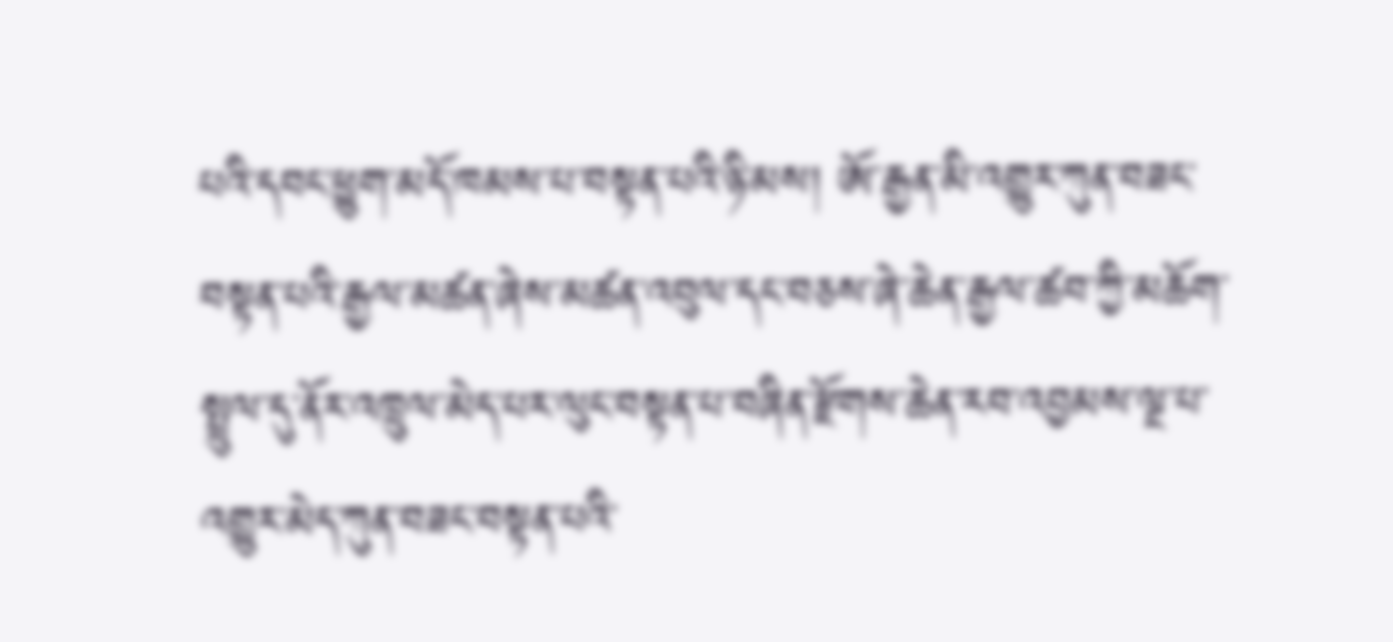པའི་དབང་ཕྱུག་མདོ་ཁམས་པ་བསྟན་པའི་ཉི་མས། ཨོ་རྒྱན་མི་འགྱུར་ཀུན་བཟང་བསྟན་པའི་རྒྱལ་མཚན་ཞེས་མཚན་འབུལ་དང་བཅས་ཞེ་ཆེན་རྒྱལ་ཚབ་ཀྱི་མཆོག་སྤྲུལ་དུ་ནོར་འཁྲུལ་མེད་པར་ལུང་བསྟན་པ་བཞིན་རྫོགས་ཆེན་རབ་འབྱམས་ལྔ་པ་འགྱུར་མེད་ཀུན་བཟང་བསྟན་པའི་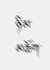ཉི་མ་མཆོག་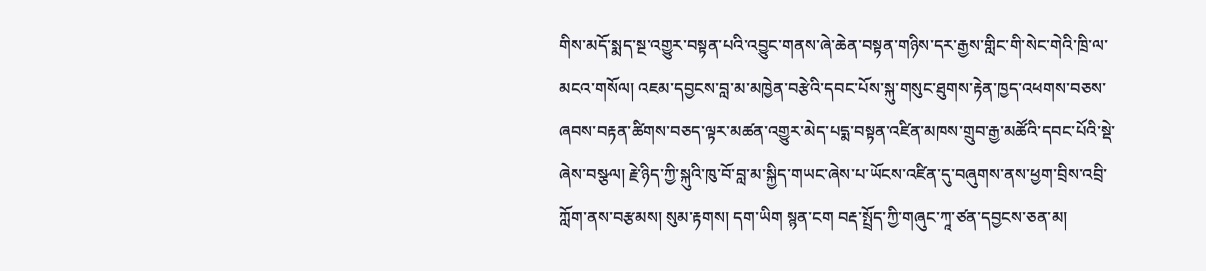གིས་མདོ་སྨད་སྔ་འགྱུར་བསྟན་པའི་འབྱུང་གནས་ཞེ་ཆེན་བསྟན་གཉིས་དར་རྒྱས་གླིང་གི་སེང་གེའི་ཁྲི་ལ་མངའ་གསོལ། འཇམ་དབྱངས་བླ་མ་མཁྱེན་བརྩེའི་དབང་པོས་སྐུ་གསུང་ཐུགས་རྟེན་ཁྱད་འཕགས་བཅས་ཞབས་བརྟན་ཚིགས་བཅད་ལྟར་མཚན་འགྱུར་མེད་པདྨ་བསྟན་འཛིན་མཁས་གྲུབ་རྒྱ་མཚོའི་དབང་པོའི་སྡེ་ཞེས་བསྩལ། རྗེ་ཉིད་ཀྱི་སྐུའི་ཁུ་བོ་བླ་མ་སྐྱིད་གཡང་ཞེས་པ་ཡོངས་འཛིན་དུ་བཞུགས་ནས་ཕྱག་བྲིས་འབྲི་ཀློག་ནས་བརྩམས། སུམ་རྟགས། དག་ཡིག སྙན་ངག བརྡ་སྤྲོད་ཀྱི་གཞུང་ཀཱ་ཙན་དབྱངས་ཅན་མ།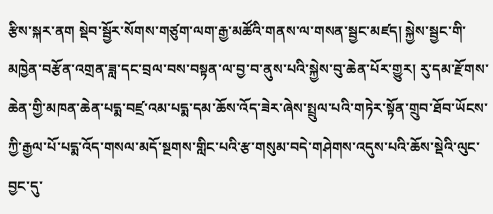རྩིས་སྐར་ནག སྡེབ་སྦྱོར་སོགས་གཙུག་ལག་རྒྱ་མཚོའི་གནས་ལ་གསན་སྦྱང་མཛད། སྐྱེས་སྦྱང་གི་མཁྱེན་བརྩོན་འགྲན་ཟླ་དང་བྲལ་བས་བསྟན་ལ་བྱ་བ་ནུས་པའི་སྐྱེས་བུ་ཆེན་པོར་གྱུར། རུ་དམ་རྫོགས་ཆེན་གྱི་མཁན་ཆེན་པདྨ་བཛྲ་འམ་པདྨ་དམ་ཆོས་འོད་ཟེར་ཞེས་སྤྲུལ་པའི་གཏེར་སྟོན་གྲུབ་ཐོབ་ཡོངས་ཀྱི་རྒྱལ་པོ་པདྨ་འོད་གསལ་མདོ་སྔགས་གླིང་པའི་རྩ་གསུམ་བདེ་གཤེགས་འདུས་པའི་ཆོས་སྡེའི་ལུང་བྱང་དུ་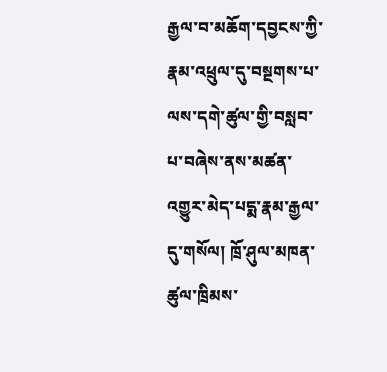རྒྱལ་བ་མཆོག་དབྱངས་ཀྱི་རྣམ་འཕྲུལ་དུ་བསྔགས་པ་ལས་དགེ་ཚུལ་གྱི་བསླབ་པ་བཞེས་ནས་མཚན་འགྱུར་མེད་པདྨ་རྣམ་རྒྱལ་དུ་གསོལ། ཁྲོ་ཤུལ་མཁན་ཚུལ་ཁྲིམས་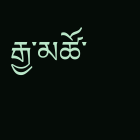རྒྱ་མཚོ་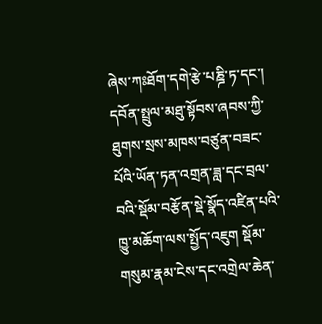ཞེས་ཀཿཐོག་དགེ་རྩེ་པཎྜི་ཏ་དང་། དབོན་སྤྲུལ་མཐུ་སྟོབས་ཞབས་ཀྱི་ཐུགས་སྲས་མཁས་བཙུན་བཟང་པོའི་ཡོན་ཏན་འགྲན་ཟླ་དང་བྲལ་བའི་སྡོམ་བརྩོན་སྡེ་སྣོད་འཛིན་པའི་ཁྱུ་མཆོག་ལས་སྤྱོད་འཇུག སྡོམ་གསུམ་རྣམ་ངེས་དང་འགྲེལ་ཆེན་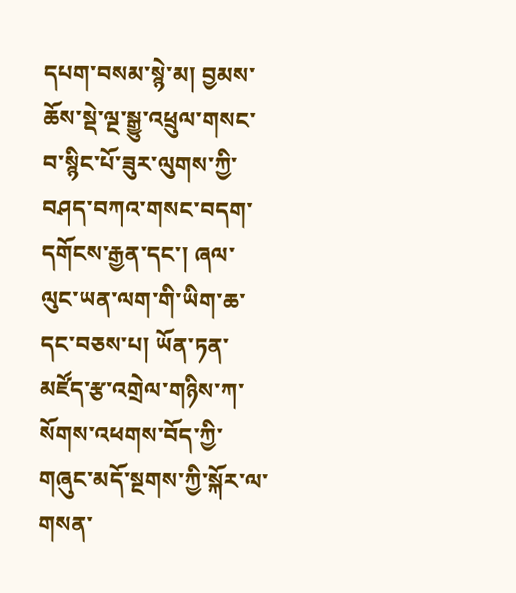དཔག་བསམ་སྙེ་མ། བྱམས་ཆོས་སྡེ་ལྔ་སྒྱུ་འཕྲུལ་གསང་བ་སྙིང་པོ་ཟུར་ལུགས་ཀྱི་བཤད་བཀའ་གསང་བདག་དགོངས་རྒྱན་དང་། ཞལ་ལུང་ཡན་ལག་གི་ཡིག་ཆ་དང་བཅས་པ། ཡོན་ཏན་མཛོད་རྩ་འགྲེལ་གཉིས་ཀ་སོགས་འཕགས་བོད་ཀྱི་གཞུང་མདོ་སྔགས་ཀྱི་སྐོར་ལ་གསན་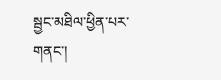སྦྱང་མཐིལ་ཕྱིན་པར་གནང་།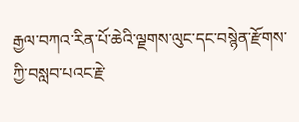རྒྱལ་བཀའ་རིན་པོ་ཆེའི་ལྗགས་ལུང་དང་བསྙེན་རྫོགས་ཀྱི་བསླབ་པའང་རྗེ་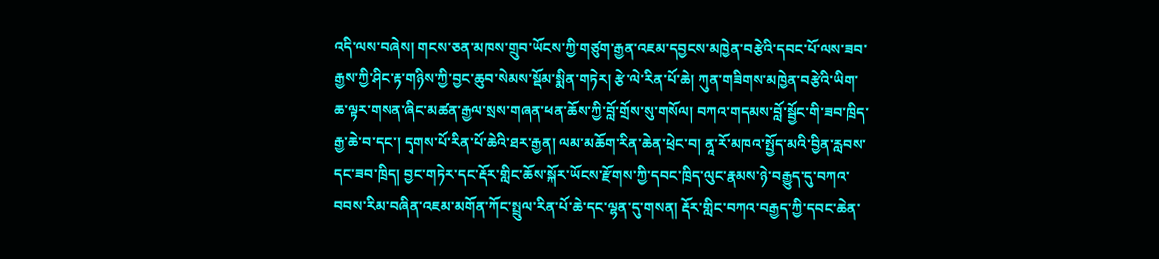འདི་ལས་བཞེས། གངས་ཅན་མཁས་གྲུབ་ཡོངས་ཀྱི་གཙུག་རྒྱན་འཇམ་དབྱངས་མཁྱེན་བརྩེའི་དབང་པོ་ལས་ཟབ་རྒྱས་ཀྱི་ཤིང་རྟ་གཉིས་ཀྱི་བྱང་ཆུབ་སེམས་སྡོམ་སྨིན་གཏེར། རྩེ་ལེ་རིན་པོ་ཆེ། ཀུན་གཟིགས་མཁྱེན་བརྩེའི་ཡིག་ཆ་ལྟར་གསན་ཞིང་མཚན་རྒྱལ་སྲས་གཞན་ཕན་ཆོས་ཀྱི་བློ་གྲོས་སུ་གསོལ། བཀའ་གདམས་བློ་སྦྱོང་གི་ཟབ་ཁྲིད་རྒྱ་ཆེ་བ་དང་། དྭགས་པོ་རིན་པོ་ཆེའི་ཐར་རྒྱན། ལམ་མཆོག་རིན་ཆེན་ཕྲེང་བ། ནཱ་རོ་མཁའ་སྤྱོད་མའི་བྱིན་རླབས་དང་ཟབ་ཁྲིད། བྱང་གཏེར་དང་རྡོར་གླིང་ཆོས་སྐོར་ཡོངས་རྫོགས་ཀྱི་དབང་ཁྲིད་ལུང་རྣམས་ཉེ་བརྒྱུད་དུ་བཀའ་བབས་རིམ་བཞིན་འཇམ་མགོན་ཀོང་སྤྲུལ་རིན་པོ་ཆེ་དང་ལྷན་དུ་གསན། རྡོར་གླིང་བཀའ་བརྒྱད་ཀྱི་དབང་ཆེན་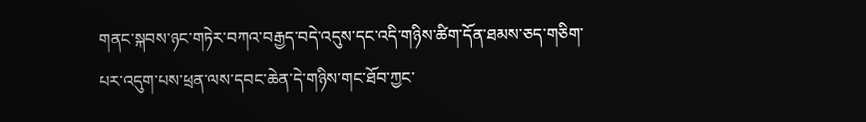གནང་སྐབས་ཉང་གཏེར་བཀའ་བརྒྱད་བདེ་འདུས་དང་འདི་གཉིས་ཚིག་དོན་ཐམས་ཅད་གཅིག་པར་འདུག་པས་ཕྲན་ལས་དབང་ཆེན་དེ་གཉིས་གང་ཐོབ་ཀྱང་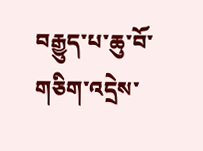བརྒྱུད་པ་ཆུ་བོ་གཅིག་འདྲེས་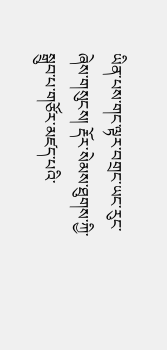ཡིན་པས་གང་ལྟར་བགྲང་ཡང་རུང་ཞེས་གསུངས། རྡོར་སེམས་ཐུགས་ཀྱི་སྒྲུབ་པ་གཙོར་མཛད་པའི་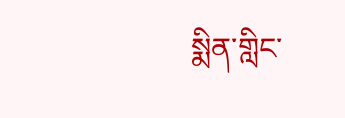སྨིན་གླིང་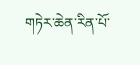གཏེར་ཆེན་རིན་པོ་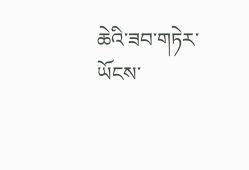ཆེའི་ཟབ་གཏེར་ཡོངས་